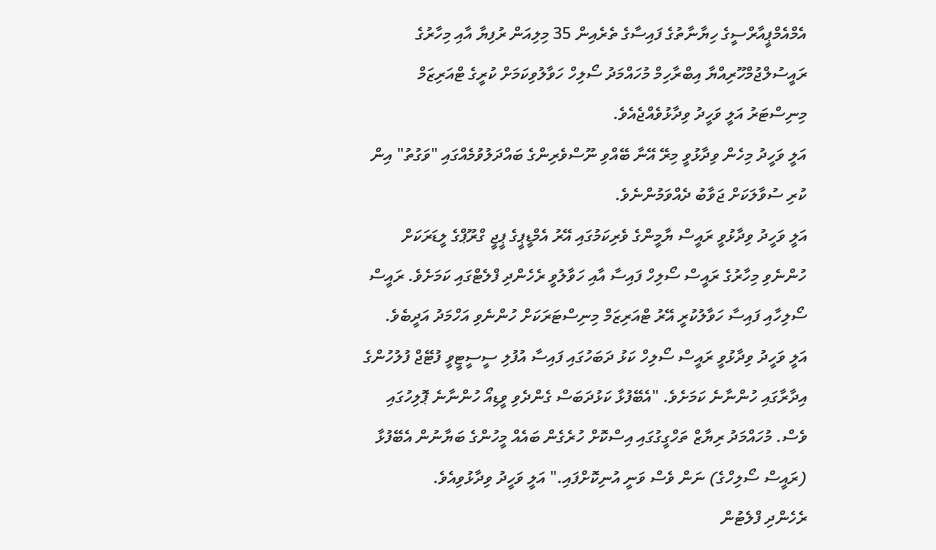އެމްއެމްޕީއާރްސީގެ ހިޔާނާތުގެ ފައިސާގެ ތެރެއިން 35 މިލިއަން ރުފިޔާ އާއި މިހާރުގެ ރައީސުލްޖުމްހޫރިއްޔާ އިބްރާހިމް މުހައްމަދު ސޯލިހް ހަވާލުވިކަމަށް ކުރީގެ ޓްއަރިޒަމް މިނިސްޓަރު އަލީ ވަހީދު ވިދާޅުވެއްޖެއެވެ.
އަލީ ވަހީދު މިހެން ވިދާޅުވީ މިރޭ އޭނާ ބޭއްވި ނޫސްވެރިންގެ ބައްދަލުވުމެއްގައި "ވަގުތު" އިން ކުރި ސުވާލަކަށް ޖަވާބު ދެއްވަމުންނެވެ.
އަލީ ވަހީދު ވިދާޅުވީ ރައީސް ޔާމީންގެ ވެރިކަމުގައި އޭރު އެމްޑީޕީގެ ޕީޖީ ގްރޫޕްގެ ލީޑަރަކަށް ހުންނެވި މިހާރުގެ ރައީސް ސޯލިހް ފައިސާ އާއި ހަވާލުވީ ރެހެންދި ފްލެޓްގައި ކަމަށެވެ. ރައީސް ސޯލިހާއި ފައިސާ ހަވާލުކުރީ އޭރު ޓްއަރިޒަމް މިނިސްޓަރަކަށް ހުންނެވި އަހްމަދު އަދީބެވެ.
އަލީ ވަހީދު ވިދާޅުވީ ރައީސް ސޯލިހް ކަޅު ދަބަހުގައި ފައިސާ އުފުލި ސީސީޓީވީ ފުޓޭޖް ފުލުހުންގެ އިދާރާގައި ހުންނާނެ ކަމަށެވެ. "އެބޭފުޅާ ކަޅުދަބަސް ގެންދެވި ވީޑިއޯ ހުންނާނެ ޕޮލިހުގައި ވެސް. މުހައްމަދު ރިޔާޒް ތަހްގީގުގައި އިސްކޮށް ހުރެގެން ބައެއް މީހުންގެ ބަޔާނުން އެބޭފުޅާ (ރައީސް ސޯލިހްގެ) ނަން ވެސް ވަނީ އުނިކޮށްފައި." އަލީ ވަހީދު ވިދާޅުވިއެވެ.
ރެހެންދި ފްލެޓުން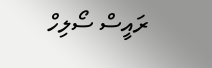ރައީސް ސޯލިހް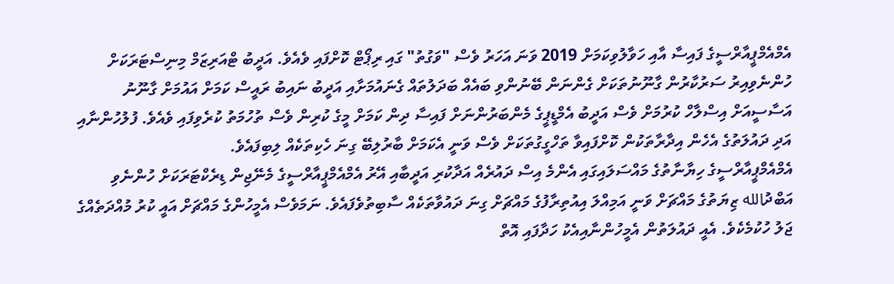އެމްއެމްޕީއާރްސީގެ ފައިސާ އާއި ހަވާލުވިކަމަށް 2019 ވަނަ އަހަރު ވެސް "ވަގުތު" ގައި ރިޕޯޓް ކޮށްފައި ވެއެވެ. އަދީބު ޓްއަރިޒަމް މިނިސްޓަރަކަށް ހުންނެވިއިރު ސަރުކާރުން ގާނޫނުތަކަށް ގެންނަން ބޭނުންވި ބައެއް ބަދަލުތައް ގެނައުމަށާއި އަދީބު ނައިބު ރައީސް ކަމަށް އައުމަށް ގާނޫނު އަސާސީއަށް އިސްލާހް ކުރުމަށް ވެސް އަދީބު އެމްޑީޕީގެ މެންބަރުންނަށް ފައިސާ ދިން ކަމަށް މީގެ ކުރިން ވެސް ތުހުމަތު ކުރެވިފައި ވެއެވެ. ފުލުހުންނާއި އަދި ދައުލަތުގެ އެހެން އިދާރާތަކުން ކޮށްފައިވާ ތަހްގީގުތަކަށް ވެސް ވަނީ އެކަމަށް ބާރުލިބޭ ގިނަ ހެކިތަކެއް ލިބިފައެވެ.
އެމްއެމްޕީއާރްސީގެ ހިޔާނާތުގެ މައްސަލައިގައި އެންމެ އިސް ދައުރެއް އަދާކުރި އަދީބާއި އޭރު އެމްއެމްޕީއާރްސީގެ މެނޭޖިން ޑިރެކްޓަރަކަށް ހުންނެވި އަބްދުالله ޒިޔަތުގެ މައްޗަށް ވަނީ އަމިއްލަ އިއުތިރާފުގެ މައްޗަށް ގިނަ ދައުވާތަކެއް ސާބިތުވެފައެވެ. ނަމަވެސް އެމީހުންގެ މައްޗަށް އައީ ކުރު މުއްދަތެއްގެ ޖަލު ހުކުމެކެވެ. އެއީ ދައުލަތުން އެމީހުންނާއިއެކު ހަދާފައި އޮތް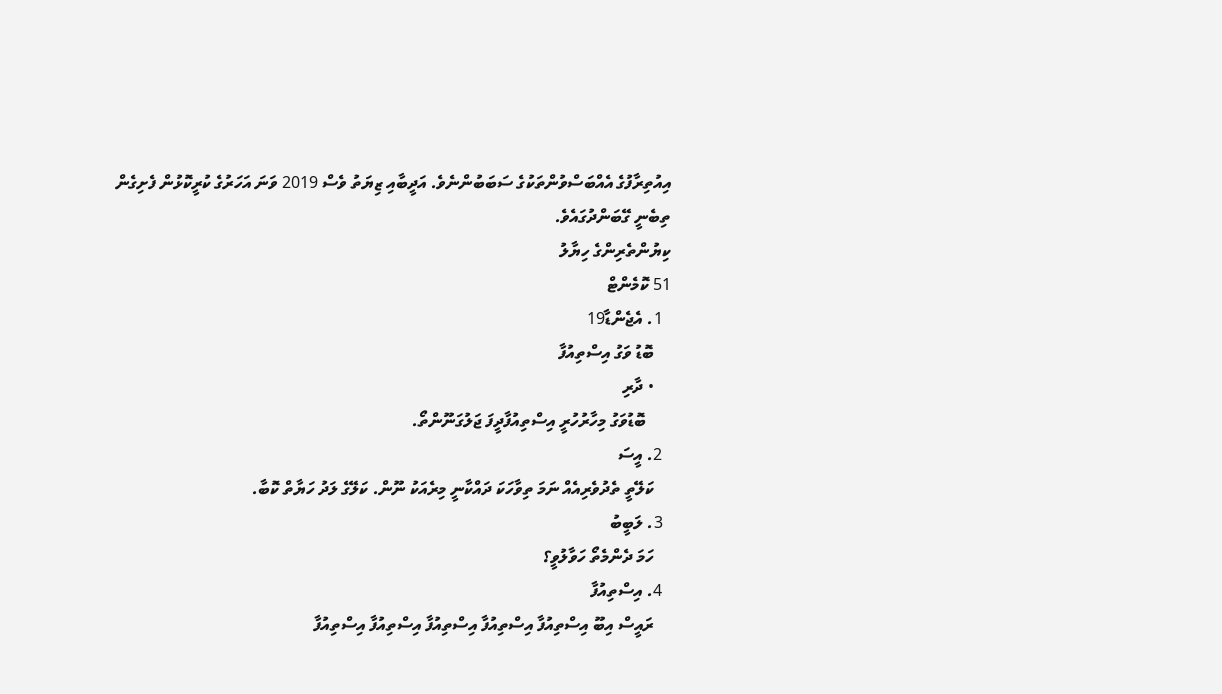އިއުތިރާފުގެ އެއްބަސްވުންތަކުގެ ސަބަބުންނެވެ. އަދީބާއި ޒިޔަތު ވެސް 2019 ވަނަ އަހަރުގެ ކުރީކޮޅުން ފެށިގެން ތިބެނީ ގޭބަންދުގައެވެ.
ކިޔުންތެރިންގެ ހިޔާލު
51 ކޮމެންޓް
  1. އެޖެންޑާ19
    ބޮޑު ވަގު އިސްތިއުފާ
    • ދާރި
      ބޮޑުވަގު މިހާރުހުރީ އިސްތިއުފާދީފަ ޖަލުގަނޫންތޯ.
  2. އީސަ
    ކަލޭތީ ތެދުވެރިއެއް ނަމަ ތިވާހަކަ ދައްކާނީ މިރެއަކު ނޫން. ކަލޭގެ ލަދު ހަޔާތް ކޮބާ.
  3. ލަބީބު
    ހަމަ ދެންމެތޯ ހަވާލުވީ؟
  4. އިސްތިއުފާ
    ރައީސް އިބޫ އިސްތިއުފާ އިސްތިއުފާ އިސްތިއުފާ އިސްތިއުފާ އިސްތިއުފާ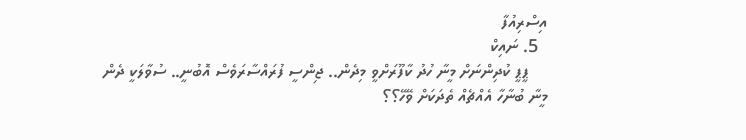އިސްރިއުފާ
  5. ނައިކް
    ޕީޕީ ކުދިންނަށް މީނާ ހުދު ކާފޫރަށްވީ މިދެން.. ޖިންސީ ފުރައްސާރަވެސް އޮބުނީ.. ސުވާލަކީ ދެން މީނާ ބުނާހާ އެއްޗެއް ތެދަކަށް ވޭހޭ؟؟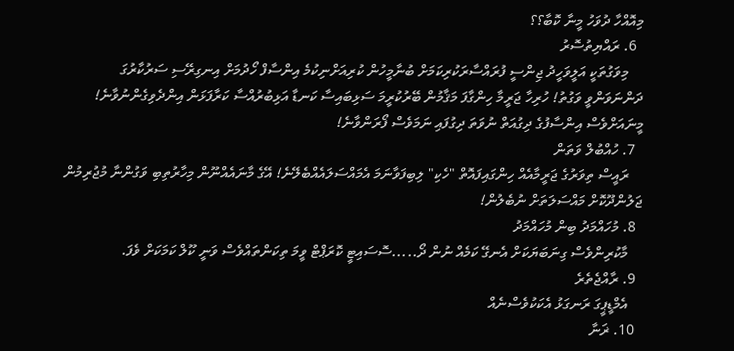މިއޮއްހާ ދުވަހު މީނާ ކޮބާ؟؟
  6. ރައްޔިތުސޮރު
    މިވަގުތަކީ އަލީވަހީދު ޖިންސީ ފުރައްސާރަކުރިކަމަށް ބުނާމީހުން ކުރިއަށްނިކުމެ އިންސާފް ހޯދުމަށް އިނގިރޭސި ސަރުކާރުގަ ދަންނަވަންވީ ވަގުތު! ހުރިހާ ޖަރީމާ ހިންގާފަ މަޤާމުން ބޭރުކުރީމަ ސަޅިބައިސާ ކަނޑާ އަޅިބުރުއްސާ ކަރާފަޅަން އިންދެވިގެންނުވާނެ! މީނައަށްވެސް އިންސާފުގެ ދިގުއަތް ނުވަތަ ދިގުފައި ނަމަވެސް ފޯރަންވާނެ!
  7. ހުއްބުލް ވަތަން
    ރައީސް ތިވަރުގެ ޖަރީމާއެއް ހިންގައިފައޮތް "ހެކި" ލިބިފަވާނަމަ އެމައްސަލައެއްބެލޭނެ! އޭގެ މާނައެއްނޫން މިހާރުތިބި ވަގުންނާ މުޖުރިމުން ޖަލުންދޫކޮށް މައްސަލަތަށް ނުބެލުން!
  8. މުހައްމަދު ބިން މުހައްމަދު
    މާކުރިންވެސް ގިނަބަޔަކަށް އެނގޭ ކަމެއް ނުން ދޯ.....ސޮސައިޓީ ކޮރަޕްޓް ވީމަ ތިކަންތައްވެސް ވަނީ ކޫލް ކަމަކަށް ވެފަ.
  9. ރާއްޖެތެރެ
    އެމްޑީޕީގަ ރަނގަޅު އެކަކުވެސްނެއް
  10. ޜަނާ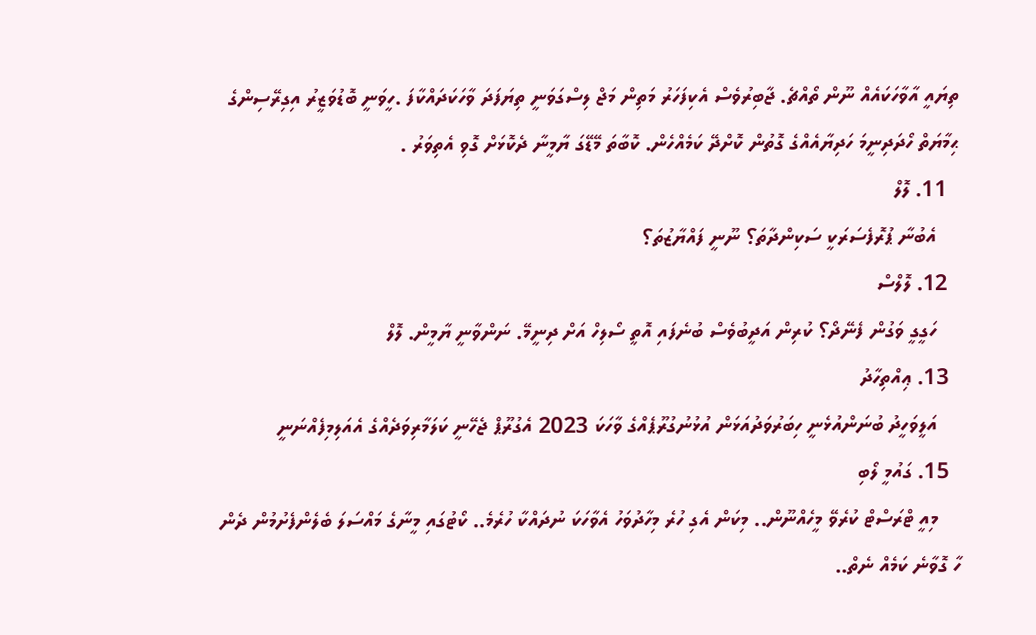ތިޔައީ އާވާހަކައެއް ނޫން ތޯއްޗެ. ޖާބިރުވެސް އެކިފަހަރު މަތިން މަޖް ލިސްގަވަނީ ތިޔަފަދަ ވާހަކަދައްކާފަ .ހީވަނީ ބޮޑުވަޒީރު އިގިރޭސިންގެ ޙިމާޔަތް ހޯދަދިނީމަ ހަދިޔާއެއްގެ ގޮތުން ކޮށްދޭ ކަމެއްހެން. ކޮބާތަ މޭޑޭގަ ޔާމީނާ ދެކޮޅަށް ގޮވި އެތިވަރު .
  11. ލޮލް
    އެބުނާ ޕުރޮފެސަރަކީ ސަކިންދާތަ؟ ނޫނީ ފައްޔާޒުތަ؟
  12. ލޮލްސް
    ހަގީގީ ވަގުން ފެނޭދޯ؟ ކުރިން އަދީބުވެސް ބުނެފައި އޮތީ ސޯލިހް އަށް ދިނީމޭ. ނަންވާނީ ޔާމީން. ލޮލް
  13. ޢިއްތިހާދު
    އަލީވަހީދު ބުނަންއުޅެނީ ހިބަރުވަދުއަޅަން އުޅުނުގުރޫޕެއްގެ ވާހަކަ 2023 އެގުރޫޕް ޖެހޭނީ ކަލަމާރިވަދެއްގެ އެއަލިމިފެއްނަނީ
  15. ގައުމީ ލޯބި
    މިއީ ޓްރަސްޓް ކުރެވޭ މީހެއްނޫން.. މިކަން އެގި ހުރެ މިހާދުވަހު އެވާހަކަ ނުދައްކާ ހުރެމެ.. ކޯޓުގައި މީނާގެ މައްސަލަ ބެލެންފެށުމުން ދެން ހާ ގޮވާނެ ކަމެއް ނެތް..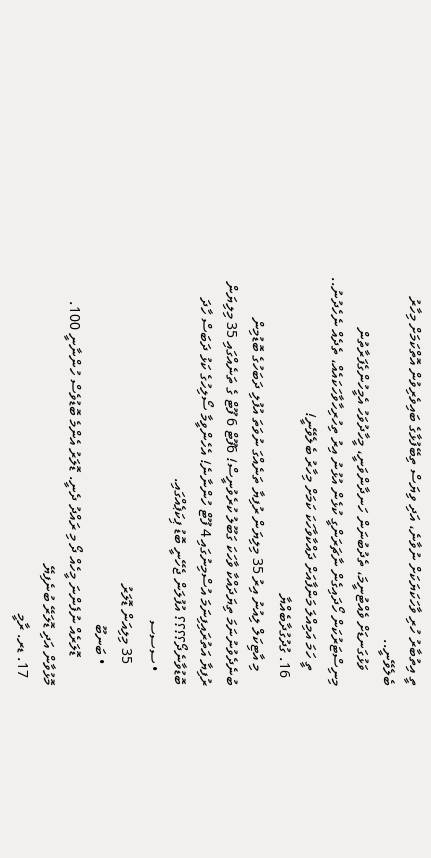ތީ އިތުބާރު ހުރި ވާހަކަޔަކަށް ނުވާނެ، އަދި ވިޔަސް ތިބޭފުޅާގެ ބައިވެރިވުން އޮތްކަމަށް މިހާރު ބެލެވޭނީ..
    ވަޅުގަނޑަށް ވެއްޓުނީމަ، ތެދުބުނަން ހަނދާންވަނީ، މީހާދުވަހު އެމީހުންގެފަރާތުން މިނިސްޓަރުކަން ހޯދައިގެން ނާޗަރަންގީ ކުޅެން އުޅުނު އިރު ތިހުރިހާވާހަކައެއް، ތެދެއް ނެހެދުނު..
    ތީ ހަމަ އަމިއްލަ މަންފާއަށް ދައްކާވާހަކަ ކަމަށް މިހާރު ބެލެވޭނީ!
  16. ގުދުގުދާބެއްޔާ
    މި އާޓިކަލް ލިއުނު އިރު 35 މިލިޔަން ރުފިޔާ ތަނެއްގަ ނުވަތަ އުފުލި ދަބަހުގެ ބޮޑުމިން ބުނެދެވުނުނަމަ ތިޔަދައްކާ ވާހަކަ ގަބޫލު ކުރެވުނީސް! 6ފޫޓް 6 ފޫޓް ގެ ތަނެއްގައި 35 މިލިޔަން ރުފިޔާ އަތުރައިފިނަމަ އުސްމިނުގައި 4 ފޫޓް ހުންނާނެ! އެހެންވީމާ ސޯލިހުގެ ކަޅު ދަބަސް ހާދަ ބޮޑުވާނެދޯ؟؟؟؟ އުފުލަން ޖެހޭނީ ބޮޑު ޕިކަޕެއްގައި.
    • ސސސ
      35 މިލިއަން ޑޮލަރު
      • ބަނބޫ
        ޑޮލަރެއް ނުފެންނަ މީހެއް ދޯ މި ރައްދު ދެނީ. ޑޮލަރު އެންމެ ބޮޑުވެސް ހުންނާނީ 100. މޮޅުވާން އަދި ޑޮލަރޭ ބުނެފިޔޭ
  17. ޑރ. ރާމީ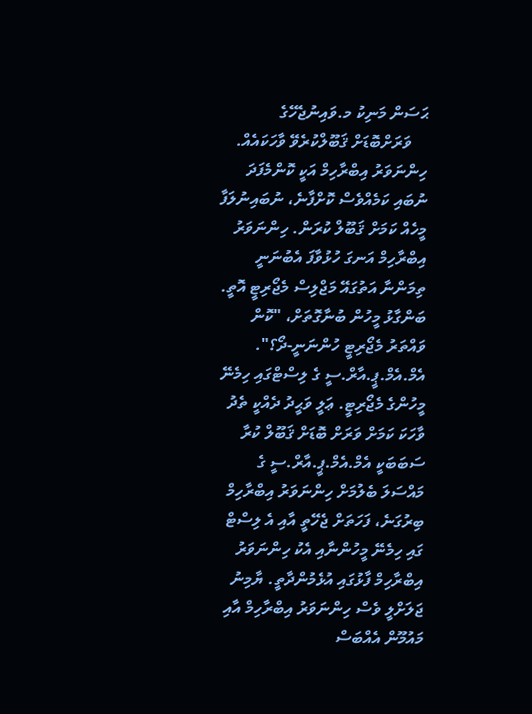ޙަސަން މަނިކު މ.ވައިނުޖެހޭގެ
    ވަރަށްބޮޑަށް ޤަބޫލްކުރެވޭ ވާހަކައެއް. ހިންނަވަރު އިބްރާހިމް އަކީ ކޮންމެފަދަ ނުބައި ކަމެއްވެސް ކޮށްފާނެ، ނުބައިނުލަފާ މީހެއް ކަމަށް ޤަބޫލް ކުރަން. ހިންނަވަރު އިބްރާހިމް އަނގަ ހުޅުވާފަ އެބުނަނީ ތިމަންނާ އަތުގައޭ މަޖްލިސް މެޖޯރިޓީ އޮތީ. ބަންގާޅު މީހުން ބުނާގޮތަށް، "ކޮން ވައްތަރު މެޖޯރިޓީ ހުންނަނީ-ދޯ؟". އެމް.އެމް.ޕީ.އާރް.ސީ ގެ ލިސްޓްގައި ހިމެނޭ މީހުންގެ މެޖޯރިޓީ. ޢަލީ ވަޙީދު ދެއްކީ ތެދު ވާހަކަ ކަމަށް ވަރަށް ބޮޑަށް ޤަބޫލް ކުރާ ސަބަބަކީ އެމް.އެމް.ޕީ.އާރް.ސީ ގެ މައްސަލަ ބެލުމަށް ހިންނަވަރު އިބްރާހިމް ބިރުގަނެ، ފަހަތަށް ޖެހޭތީ އާއި އެ ލިސްޓް ގައި ހިމެނޭ މީހުންނާއި އެކު ހިންނަވަރު އިބްރާހިމް ފާޅުގައި އުޅެމުންދާތީ. ޔާމިނު ޖަލަށްލީ ވެސް ހިންނަވަރު އިބްރާހިމް އާއި މައުމޫން އެއްބަސް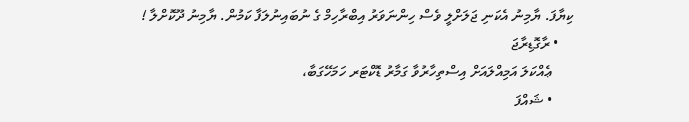ކިޔާފަ. ޔާމިނު އެކަނި ޖަލަށްލީ ވެސް ހިންނަވަރު އިބްރާހިމް ގެ ނުބައިނުލަފާ ކަމުން. ޔާމިނު ދޫކޮށްލާ !
    • ރާގޮޑިރާޖަ
      ޢެއްކަލަ އަމިއްލައަށް އިސްތިހާރުވާ ގަމާރު ޑޮކްޓަރ ހަމަހޭގަބާ،
      • ޝައްފަ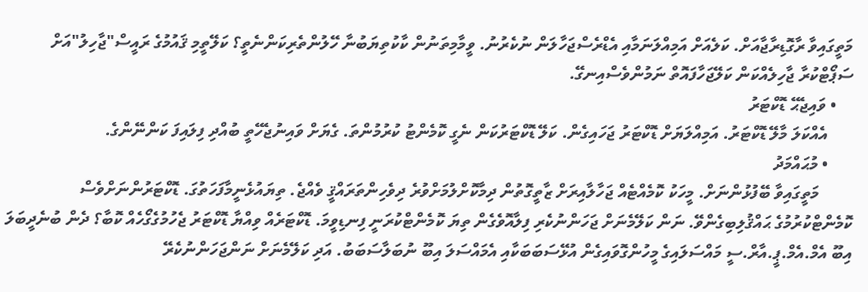މަތީގައިވާ ރާގޮޑިރާޖާއަށް. ކަލެއަށް އަމިއްލަނަމާއި އެޑްރެސްޖަހާލަން ނުކެރުނު. ވީމާމިތަނުން ކާކުތިޔަބުނާ ހޭލުންތެރިކަންނެތީ؟ ކަލޭތީމި ޤައުމުގެ ރައީސް"ޖާހިލު"އަށް ސަޕޯޓްކުރާ ޖާހިލެއްކަން ކަލޭޖަހާފައޮތް ނަމުންވެސްއިނގޭ.
    • ވައިޖެޙޭ ޑޮކްޓަރު
      އެއްކަލަ މާލޭ ޑޮކްޓަރު. އަމިއްލަޔަށް ޑޮކްޓަރު ޖަހައިގެން. ކަލޭ ޑޮކްޓަރުކަން ނެގީ ކޮމެންޓު ކުރުމުންތަ. ގެޔަށް ވައިނުޖެހޭތީ ބުއްދި ފިލައިފަ ކަންނޭންގެ.
      • މުޙައްމަދު
        މަތީގައިވާ ބޭފުޅުންނަށް. މީހަކު ކޮމެއްޓެއް ޖަހާލާއިރަށް ޒާތީގޮތުން ދިމާކޮށްލުމަށްވުރެ ދިވެހިންތަރައްޤީ ވެއްޖެ. ތިޔައުޅެނީމާފަހަތުގަ. ޑޮކްޓަރުންނަށްވެސް ކޮމެންޓްކުރުމުގެ ޙައްޤުލިބިގެންވޭ. ނަން ކަލޭމެނަށް ޖަހަންނުކެރި ފިލާއޮވެގެން ތިޔަ ކޮމެންޓްކުރަނީ ފިނޑިވީމަ. ޑޮކްޓަރެއް ވިއްޔާ ޑޮކްޓަރު ޖެހުމުގެގޯހެއް ކޮބާ؟ ދެން ބުނެދީބަލަ އިބޫ އެމް.އެމް.ޕީ.އާރް.ސީ މައްސަލައިގެ މީހުންގޮވައިގެން އުޅޭސަބަބަކާއި އެމައްސަލަ އިބޫ ނުބަލާސަބަބު. އަދި ކަލޭމެނަށް ނަންޖަހަންނުކެރޭ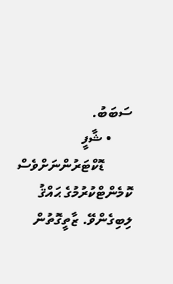ސަބަބު.
      • ޝާފީ
        ޑޮކްޓަރުންނަށްވެސް ކޮމެންޓްކުރުމުގެ ޙައްޤު ލިބިގެންވޭ. ޒާތީގޮތުން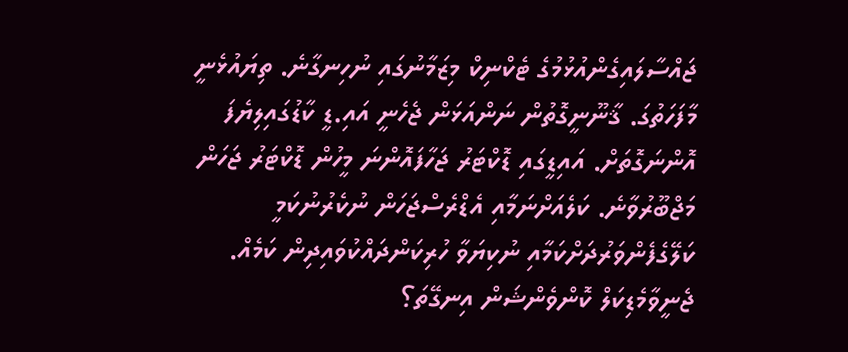ޖައްސާލައިގެންއުޅުމުގެ ޓެކްނިކް މިޒަމާނުގައި ނުހިނގާނެ. ތިޔައުޅެނީ މާފަހަތުގަ. ޤާނޫނީގޮތުން ނަންއަޅަން ޖެހެނީ އައި.ޑީ ކާޑުގައިލިޔެފަ އޮންނަގޮތަށް. އައިޑީގައި ޑޮކްޓަރު ޖަހާފައޮންނަ މީހުން ޑޮކްޓަރު ޖަހަން މަޖްބޫރުވާނެ. ކަލެއަށްނަމާއި އެޑްރެސްޖަހަން ނުކެރުނުކަމީ ކަލޭގެފެންވަރުދަށްކަމާއި ނުކިޔަވާ ހުރިކަންދައްކުވައިދިން ކަމެއް. ޖެނީވާމެޑިކަލް ކޮންވެންޝަން އިނގޭތަ؟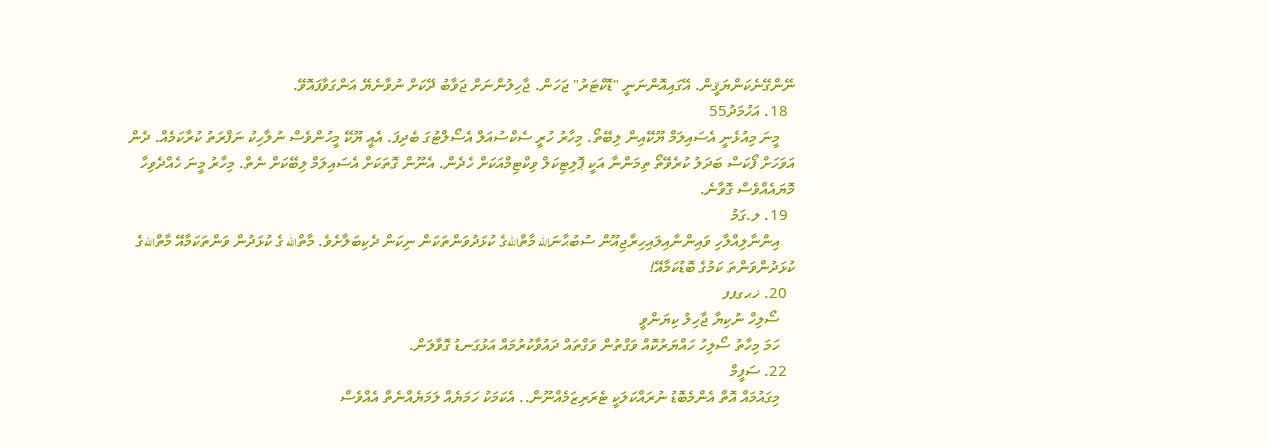ނޭންގޭނެކަންޔަޤީން. އޭގައިއޮންނަނީ "ޑޮކްޓަރު" ޖަހަން. ޖާހިލުންނަށް ޖަވާބު ދޭކަށް ނުވާނެޔޭ އަންގަވާފައޮވޭ.
  18. އަހުމަދު55
    މީނަ މިއުޅެނީ އެސައިލަމް ޔޫކޭއިން ލިބޭތޯ. މިހާރު ހުރީ ސެކްސުއަލް އެސޯލްޓުގަ ބެދިފަ. އެއީ ޔޫކޭ މީހުންވެސް ނުލާހިކު ނަފްރަތު ކުރާކަމެއް. ދެން އަވަހަށް ފޯކަސް ބަދަލު ކުރެވޭތޯ ތިމަންނާ އަކީ ޕޮލިޓިކަލް ވިކްޓިމްއަކަށް ހެދެން. އެނޫން ގޮތަކަށް އެސައިލަމް ލިބޭކަށް ނެތް. މިހާރު މީނަ ހެއްދެވިހާ މޮޔައެއްވެސް ގޮވާނެ.
  19. ލ.ގަމު
    އިންނާލިއްލާހި ވައިންނާއިލައިހިރާޖިއޫން ސުބުޙާނަالله މާތްاللهގެ ކުޅަދުވަންތަކަން ނިކަން ދެކިބަލާށެވެ. މާތްالله ގެ ކުޅަދުން ވަންތަކަމާއޭ މާތްاللهގެ ކުޅަދުންވަންތަ ކަމުގެ ބޮޑުކަމާއޭ!
  20. ޚޙގފފ
    ސޯލިހް ނުކިޔާ ޖާހިލު ކިޔަންވީ
    ހަމަ މިހާތު ސޯލިހު ހައްޔަރުކޮއް ވަގްތުން ވަގްތައް ދައުވާކުރުމައް އަޅުގަނޑު ގޮވާލަން.
  22. ސަފީމް
    މިގައުމައް އޮތް އެންމެބޮޑު ނުރައްކަލަކީ ޓެރަރިޒަމެއްނޫން.. އެކަމަކު ހަމަޔެއް ލަމަޔެއްނެތް އެއްވެސް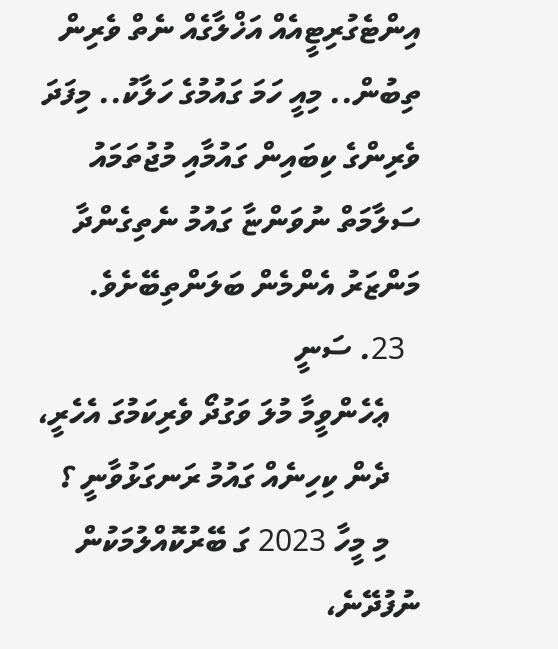އިންޓެގުރިޓީއެއް އަޚްލާގެއް ނެތް ވެރިން ތިބުން.. މިއީ ހަމަ ގައުމުގެ ހަލާކު.. މިފަދަ ވެރިންގެ ކިބައިން ގައުމާއި މުޖުތަމައު ސަލާމަތް ނުވަންޏާ ގައުމު ނެތިގެންދާ މަންޒަރު އެންމެން ބަލަންތިބޭށެވެ.
  23. ސަނީ
    ޢެހެންވީމާ މުލަ ވަގުދޯ ވެރިކަމުގަ އެހެރީ،
    ދެން ކިހިނެއް ގައުމު ރަނގަޅުވާނީ ؟
    މި މީހާ 2023 ގަ ބޭރުކޮއްލުމަކުން ނުފުދޭނެ،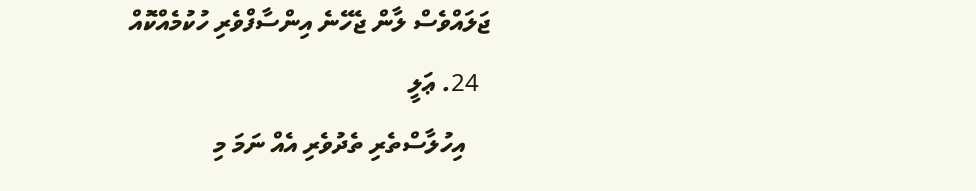ޖަލައްވެސް ލާން ޖެހޭނެ އިންސާފްވެރި ހުކުމެއްކޮއް
  24. ޢަލީ
    އިހުލާސްތެރި ތެދުވެރި އެއް ނަމަ މި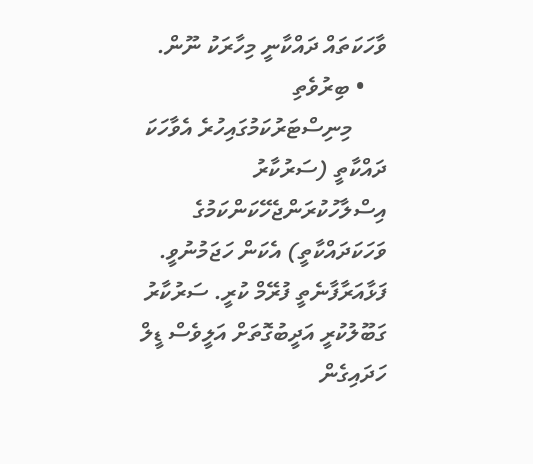ވާހަކަތައް ދައްކާނީ މިހާރަކު ނޫން.
    • ބިރުވެތި
      މިނިސްޓަރުކަމުގައިހުރެ އެވާހަކަ ދައްކާތީ (ސަރުކާރު އިސްލާހުކުރަންޖެހޭކަންކަމުގެ ވަހަކަދައްކާތީ) އެކަން ހަޖަމުނުވީ. ފަޅާއަރާފާނެތީ ފުރޭމް ކުރީ. ސަރުކާރު ގަބޫލުކުރީ އަދީބުގޮތަށް އަލީވެސް ޑީލް ހަދައިގެން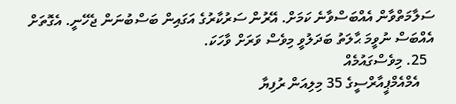ސަލާމަތްވާން އެއްބަސްވާނެ ކަމަށް. އޭރުން ސަރުކާރުގެ އަގައިން ބަސްބުނަން ޖެހޭނީ. އެގޮތަށް އެއްބަސް ނުވީމަ ޙާލަތު ބަދަލުވީ މިވެސް ވަރަށް ވާހަކަ.
  25. މިވެސްގައުމެއް
    އެމްއެމްޕީއާރްސީގެ 35 މިލިއަން ރުފިޔާ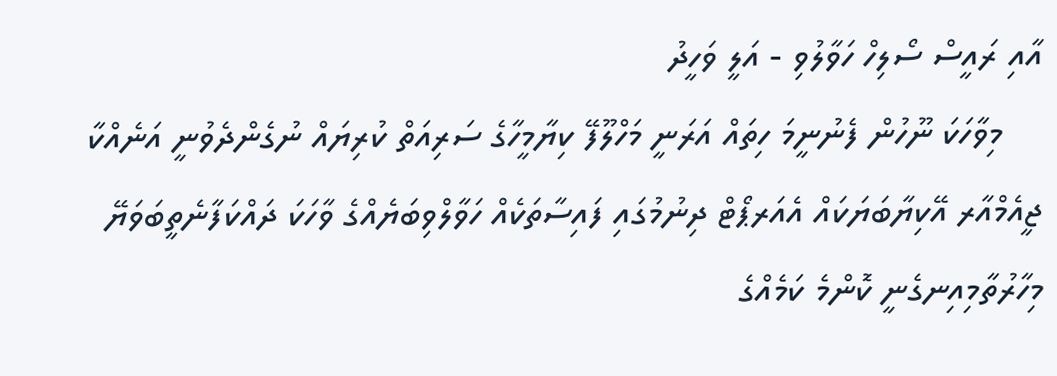އާއި ރައީސް ސޯލިހް ހަވާލުވި - އަލީ ވަހީދު
    މިވާހަކަ ނޫހުން ފެނުނީމަ ހިތައް އަރަނީ މަހްލޫފޭ ކިޔާމީހާގެ ސަރިއަތް ކުރިޔައް ނުގެންދެވުނީ އަނެއްކާ ޖީއެމްއާރ އޭކިޔާބަޔަކައް އެއަރޕޯޓް ދިނުމުގައި ފައިސާތަކެއް ހަވާލްވިބަޔެއްގެ ވާހަކަ ދައްކަފާނެތީބަވަޔޭ މިހާރުތާމިއިނގެނީ ކޮންމެ ކަމެއްގެ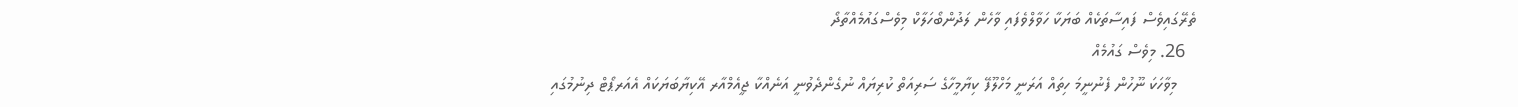ތެރޭގައިވެސް ފައިސާތަކެއް ބަޔަކާ ހަވާލްވެފައި ވާހެން ލަދުންބޯހަލާކް މިވެސްގައުމެއްތާދޯ
  26. މިވެސް ގައުމެއް
    މިވާހަކަ ނޫހުން ފެނުނީމަ ހިތައް އަރަނީ މަހްލޫފޭ ކިޔާމީހާގެ ސަރިއަތް ކުރިޔައް ނުގެންދެވުނީ އަނެއްކާ ޖީއެމްއާރ އޭކިޔާބަޔަކައް އެއަރޕޯޓް ދިނުމުގައި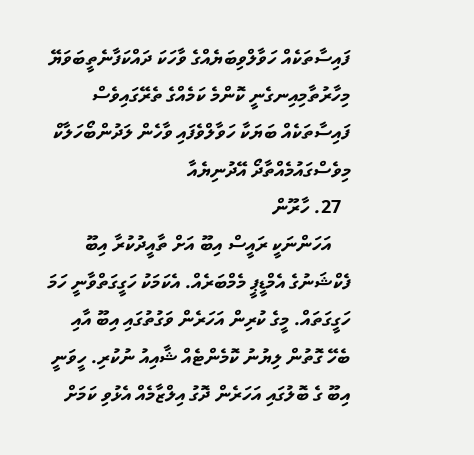ފައިސާތަކެއް ހަވާލްވިބަޔެއްގެ ވާހަކަ ދައްކަފާނެތީބަވަޔޭ މިހާރުތާމިއިނގެނީ ކޮންމެ ކަމެއްގެ ތެރޭގައިވެސް ފައިސާތަކެއް ބަޔަކާ ހަވާލްވެފައި ވާހެން ލަދުންބޯހަލާކް މިވެސްގައުމެއްތާދޯ އޭދުނިޔެއާ
  27. ހާރޫން
    އަހަންނަކީ ރައީސް އިބޫ އަށް ތާއީދުކުރާ އިބޫ ފެކްޝަނުގެ އެމްޑީޕީ މެމްބަރެއް. އެކަމަކު ހަގީގަތްވާނީ ހަމަ ހަގީގަތައް. މީގެ ކުރިން އަހަރެން ވަގުތުގައި އިބޫ އާއި ބެހޭ ގޮތުން ލިޔުނު ކޮމެންޓެއް ޝާއިއު ނުކުރި. ހީވަނީ އިބޫ ގެ ބޮލުގައި އަހަރެން ދޮގު އިލްޒާމެއް އެޅުވި ކަމަށް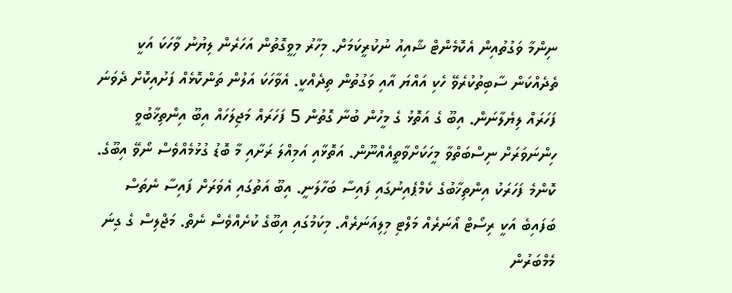ނިންމާ ވަގުތުއިން އެކޮމެންޓް ޝާއިއު ނުކުރީކަމަށް. މިހާރު މިވީގޮތުން އަހަރެން ލިޔުނު ވާހަކަ އަކީ ތެދެއްކަން ސާބިތުކުރެވޭ ހެކި އައްޔަ އާއި ވަގުތުން ތިދެއްކީ. އެވާހަކަ އަލުން ތަންކޮޅެއް ފަށުއިކޮށް ދެވަނަ ފަހަރައް ލިޔެލާނަން. އިބޫ ގެ އަތޮޅު ގެ މީހުން ބުނާ ގޮތުން 5 ފަހަރައް މަޖިލަހައް އިބޫ އިންތިޚާބުވީ ހިންނަވަރަށް ނިސްބަތްވާ މީހަކަށްވާތީއެއްނޫން. އަތޮޅާއި އަމިއްލަ ރަށާއި މާ ބޮޑު ގުޅުމެއްވެސް ނޯވޭ އިބޫގެ. ކޮންމެ ފަހަރަކު އިންތިޚާބުގެ ކެމްޕެއިނުގައި ފައިސާ ބަހާލަނީ. އިބޫ އަތުގައި އެވަރަށް ފައިސާ ނެތަސް ބަފައިބެ އަކީ ރިސޯޓް އޯނަރެއް މަލްޓި މިލިއަނަރެއް. މިކަމުގައި އިބޫގެ ކުށެއްވެސް ނެތް. މަޖްލިސް ގެ ގިނަ މެމްބަރުން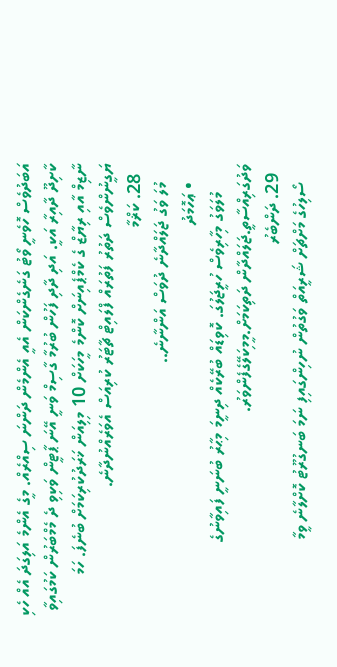އަބަދުވެސް ހޮވެނީ ވޯޓު ގަނެގެންކަން އެއީ އެންމެން ދަންނަ ސިއްރެއް. މީގެ އެންމެ އަލިގަދަ އެއް ހެކި ކާށިދޫ ދާއިރާ އަކީ. އަދި ދާދި ފަހުން ބުރުމާ ގާސިމް ވަނީ އޭނަ ޕާޓީން ވަކިވި ދެ މެމްބަރުން ކަމުގައިވާ ނާޒިމް އާއި ރިޔާޒް ގެ ކެމްޕެއިނަށް ކޮންމެ މީހަކަށް 10 މިލިއަން ޚަރަދުކުރިކަމަށް ބުނެފަ. ހަމަ ޔަގީނުންވެސް ދަތުރު ފަތުރައް ފްލައިޓް ޗާޓަރު ކުރިއަސް އެވަރެއްނުދާނެ.
  28. ކަޜްމާ
    މުލަ ވަގު ޖަލައްދާނެ ދުވަސް އަންނާނެ..
    • ޢަހޮމަދު
      މުލަވަގު މިހާރިވެސް ހުރީޖަލުގަ. ކޮވިޑައް ބުރޭކެއް ދިނީމަ މިޙާރު ބުނަނީ ފައިވާނުގެ ވަދުގަރިއްސާތީ.ޖަލައްދާން ދަތިކަމަށް.މީމިކަލޭގެފެންވަރު.
  29. ދަންބެރު
    ސޯލިހުގެ މަށްޗަށް ޝަރީއަތް ވަގުތުން ނުހިންގައިފި ނަމަ ބަނގުރޫޓު ކޮށްލާނެ ވީމާ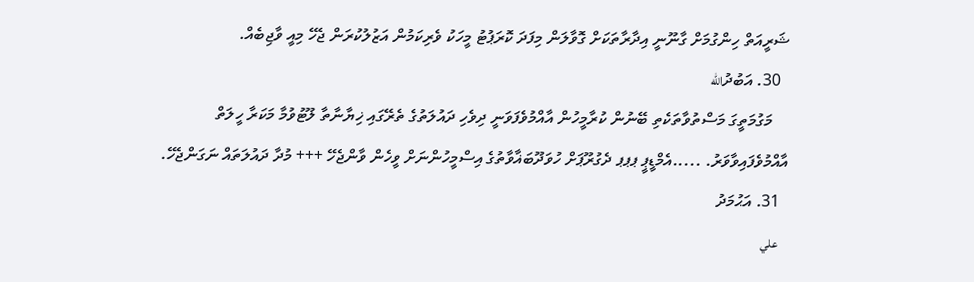ޝަރީއަތް ހިންގުމަށް ގާނޫނީ އިދާރާތަކަށް ގޮވާލަން މިފަދަ ކޮރަޕުޓު މީހަކު ވެރިކަމުން އަޒުލުކުރަން ޖެހޭ މިއީ ވާޖިބެއް.
  30. އަބުދުالله
    މަގުމަތީގަ މަސްތުވާތަކެތި ބޭނުން ކުރާމީހުން އާއްމުވެފަވަނީ ދިވެހި ދައުލަތުގެ ތެރޭގައި ޚިޔާނާތާ ލޫޓުވުމާ މަކަރާ ހީލަތް އާއްމުވެފައިވާވަރު. .....އެމްޑީޕީ ޕޕޕ ދެގުރޫޕަށް ހުވަދޫބަޣާވާތުގެ އިސްމީހުންނަށް ވީހެން ވާންޖެހޭ +++ މުދާ ދައުލަތައް ނަގަންޖެހޭ.
  31. އަޙުމަދު
    علي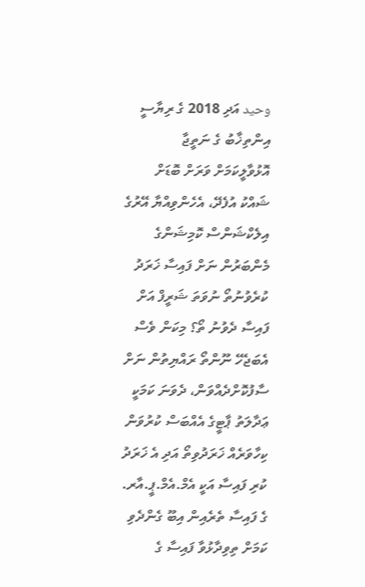وحيد އަދި 2018 ގެ ރިޔާސީ އިންތިޚާބު ގެ ނަތީޖާ އޮޅުވާލީކަމަށް ވަރަށް ބޮޑަށް ޝައްކު އުފެދޭ، އެހެންވިއްޔާ އޭރުގެ އިލެކްޝަންސް ކޮމިޝަންގެ މެންބަރުން ނަށް ފައިސާ ޚަރަދު ކުރެވުނުތޯ ނުވަތަ ޝަރީފް އަށް ފައިސާ ދެވުނު ތޯ؟ މިކަން ވެސް އެބަޖެހޭ ނޫންތޯ ރައްޔިތުން ނަށް ސާފުކޮށްދެއްވަން، ދެވަނަ ކަމަކީ ޢަދާލަތު ޕާޓީގެ އެއްބަސް ކުރުވަން ކިހާވަރެއް ޚަރަދުވިތޯ އަދި އެ ޚަރަދު ކުރި ފައިސާ އަކީ އެމް.އެމް.ޕީ.އާރ. ގެ ފައިސާ ތެރެއިން އިބޫ ގެންދެވި ކަމަށް ތިވިދާޅުވާ ފައިސާ ގެ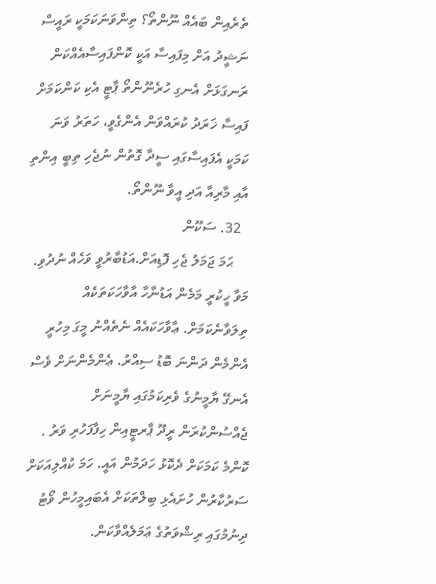ތެރެއިން ބައެއް ނޫންތޯ؟ ތިންވަނަކަމަކީ ރައީސް ނަޝީދު އަށް މިފައިސާ އަކީ ކޮންފައިސާއެއްކަން ރަނގަޅަށް އެނގި ހުރެނޫންތޯ ޕާޓީ އެކި ކަންކަމަށް ފައިސާ ޚަރަދު ކުރައްވަން އެންގެވީ، ހަތަރު ވަނަ ކަމަކީ އެފައިސާގައި ސީދާ ގޮތުން ނުޖެހި ތިބީ އިންތި އާއި މާރިއާ އަދި އީވާ ނޫންތޯ.
  32. ސަކޫން
    ޙަމަ ޖަމަލު ޖެހި ފޮޑިއަށް.އަޑުބާރުވީ ވަހެއް ނުދުވި. މަވާ ހީކުރީ މަމެން އަޑުނާހާ އާވާހަކަތަކެއް ތިލަވާނެކަމަށް. ޢާވާހަކައެއް ނެތެއްނު މީގަ މިހުރީ އެންމެން ދަންނަ ބޮޑު ސިއްރު. ޢެންމެންނަށް ވެސް އެނގޭ ޔާމީނުގެ ވެރިކަމުގައި ޔާމީނަށް ޖެއްސުންކުރަން ރީދޫ ޕާރޓީއިން ހިފާފަހުރި ވަރު . ކޮންމެ ކަމަކަށް ދެކޮޅު ހަދަމުން އައީ. ހަމަ ކުއްލިއަކަށް ސަރުކާރުން ހުށައެޅި ބިލްތަކަށް އެބައިމީހުން ވޯޓު ދިނުމުގައި ރިޝްވަތުގެ ޢަމަލެއްވާކަން.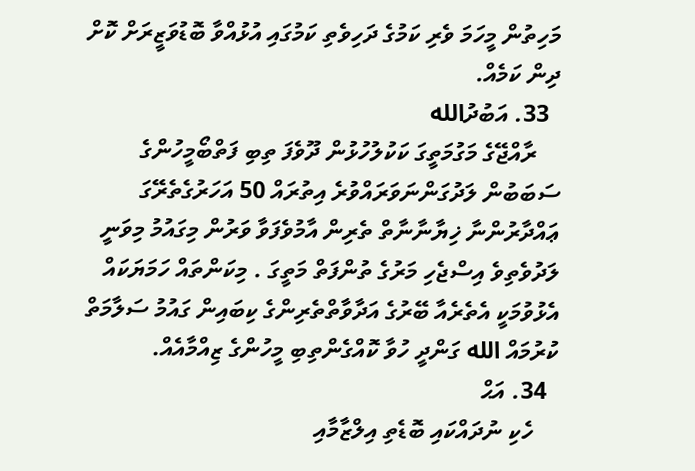މަހިތުން މީހަމަ ވެރި ކަމުގެ ދަހިވެތި ކަމުގައި އުޅުއްވާ ބޮޑުވަޒީރަށް ކޮށް ދިން ކަމެއް.
  33. އަބުދުالله
    ރާއްޖޭގެ މަގުމަތީގަ ކަކުލުހުޅުން ދޫވެފަ ތިބި ފަތްބޯމީހުންގެ ސަބަބުން ލަދުގަންނަވަރައްވުރެ އިތުރައް 50 އަހަރުގެތެރޭގަ ޢައްދާރުންނާ ޚިޔާނާނާތް ތެރިން އާމުވެފަވާ ވަރުން މިގައުމު މިވަނީ ލަދުވެތިވެ އިސްޖެހި މަރުގެ ތުންފަތް މަތީގަ . މިކަންތައް ހަމަޔަކައް އެޅުވުމަކީ އެތެރެއާ ބޭރުގެ އަދާވާތްތެރިންގެ ކިބައިން ގައުމު ސަލާމަތް ކުރުމައް الله ގަންދީ ހުވާ ކޮއްގެންތިބި މީހުންގެ ޒިއްމާއެއް.
  34. އަޙް
    ހެކި ނުދައްކައި ބޮޑެތި އިލްޒާމާއި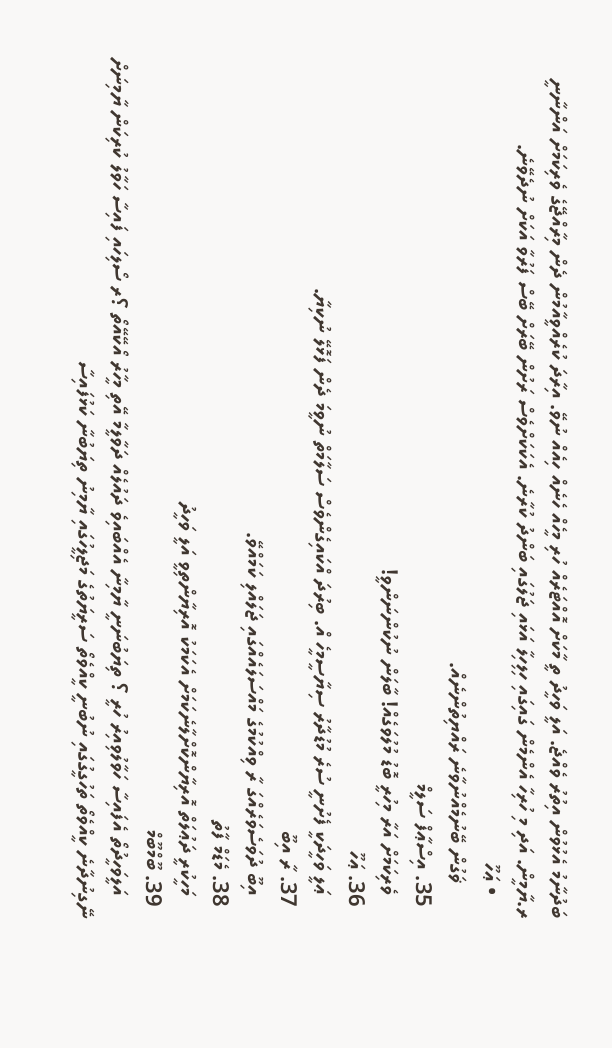ބަދުނާމު އެޅުވުން އިތުރު ވެއްޖެ. އަލީ ވަހީދު ތީ މާކަށް އޮއްޓަރެއް ހުރި މީހެއް ހެނެއް ހިއެއް ނުވޭ. އިރާދަ ކުރެއްވީއާމުން ދެން މިރާއްޖޭގެ ވެރިކަމަށް އަންނާނީ ރ.ޔާމީން. އަދި މި ހުރިހާ އެންމެން ގައިގައި ހިލިހިލާ އަޅައި ޖަލުގައި ބަންދު ކުރާނެ. އެކަކަށްވެސް ރަށުން ބޭރަށް ބޭސް ފަރުވާ އަކަށް ނުދެވޭނެ.
    • ޢަހޫ
      ޥަގުން ބޭނުމެއްނުވާނެ ރައްޔިތުންނެއް.
  35. އިސްޢާފް ސަލީމް
    ވެރިކަމަށް އަރާ މިހުރީ ބޮޑު މުލުވަގެއް! ބާލަން ނުކުންނަންވީ!
  36. ޢަހޫ
    ޢަލީ ވަހީދަކީ ފެށުނީ ސުރެ މުޑުދާރު ސިޔާސީމީހެ އް. ބިރުދަ އްކައިގެންވެސް ސަލާމަތް ނުވީމަ ދެން ފަޅޮލޭ ނުކިޔާ.
  37. ރާ އިބޫ
    އިބޫ ދުވަސެވަރެއްގަ ރާ ވިއްކުމުގެ މައްސަލައެއްގައި ޖަލައްލި ކަމައްވޭ.
  38. މެޑަމް ފާތު
    މަހީކުރީ ދަޢުލަތް އޮރިޔާންކޮށްލާނެކަމަށް އެކަމަކު އޮރިޔާންތިވީ އަލީ ވަހީދު
  39. ބޫމްބޫމް
    އަލީވަހީދުތޯ އެފައިސާ ހަވާލުވިއިރު ހުރީ ؟ ތިޔަބުނަނީ ޔާމިނާ އެއްބައިވެ ދައުލެއް ދަވާލީމާ އޭތި މީހާރު އޯކޭއޭތޯ ؟ރ ސޯލިހައި ފައިސާ ހަވާލު ކުރިކަން ޔާމިނަށް ނޭގިނުދާނެ ކީއްވެތޯ ތަހުގީގުގައި ނުބުނީ ކީއްވެތޯ ސަރީޔަތުގެ މަޖިލީހުގައި ޔާމިނު ތިޔަބުނާ ކަޅުފައިސާ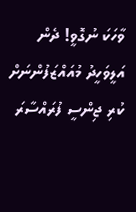ވާހަކަ ނުގޮވީ! ދެން އަލީވަހީދު މުއައްޒަފުންނަށް ކުރި ޖިންސީ ފުރައްސާރަ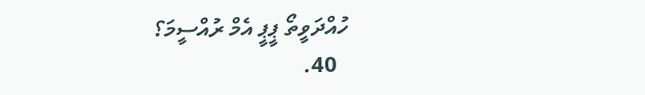ހުއްދަވީތޯ ޕީޕީ އެމް ރުއްސީމަ؟
  40.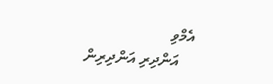އެމްވި
    އަންދިރި އަންދިރިން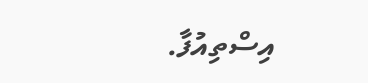އިސްތިއުފާ.